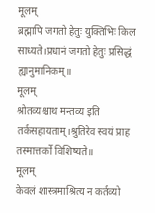मूलम्
ब्रह्मापि जगतो हेतुः युक्तिभिः किल साध्यते।प्रधानं जगतो हेतुः प्रसिद्धं ह्यानुमानिकम्॥
मूलम्
श्रोतव्यश्चाथ मन्तव्य इति तर्कसहायताम्।श्रुतिरेव स्वयं प्राह तस्मात्तर्को विशिष्यते॥
मूलम्
केवलं शास्त्रमाश्रित्य न कर्तव्यो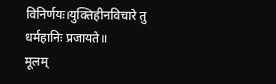विनिर्णयः।युक्तिहीनविचारे तु धर्महानिः प्रजायते॥
मूलम्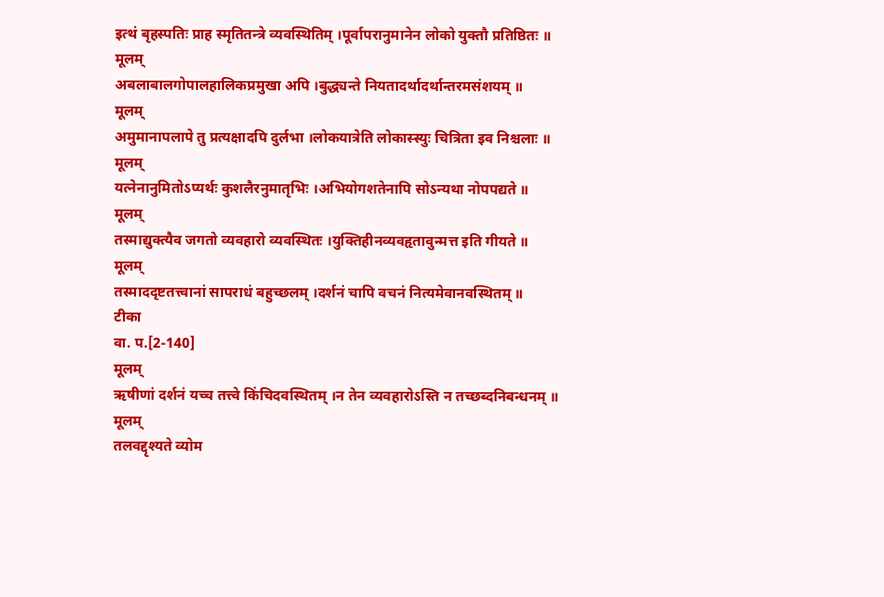इत्थं बृहस्पतिः प्राह स्मृतितन्त्रे व्यवस्थितिम् ।पूर्वापरानुमानेन लोको युक्तौ प्रतिष्ठितः ॥
मूलम्
अबलाबालगोपालहालिकप्रमुखा अपि ।बुद्ध्यन्ते नियतादर्थादर्थान्तरमसंशयम् ॥
मूलम्
अमुमानापलापे तु प्रत्यक्षादपि दुर्लभा ।लोकयात्रेति लोकास्स्युः चित्रिता इव निश्चलाः ॥
मूलम्
यत्नेनानुमितोऽप्यर्थः कुशलैरनुमातृभिः ।अभियोगशतेनापि सोऽन्यथा नोपपद्यते ॥
मूलम्
तस्माद्युक्त्यैव जगतो व्यवहारो व्यवस्थितः ।युक्तिहीनव्यवहृतावुन्मत्त इति गीयते ॥
मूलम्
तस्माददृष्टतत्त्वानां सापराधं बहुच्छलम् ।दर्शनं चापि वचनं नित्यमेवानवस्थितम् ॥
टीका
वा. प.[2-140]
मूलम्
ऋषीणां दर्शनं यच्च तत्त्वे किंचिदवस्थितम् ।न तेन व्यवहारोऽस्ति न तच्छब्दनिबन्धनम् ॥
मूलम्
तलवद्दृश्यते व्योम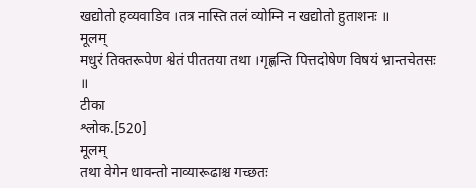खद्योतो हव्यवाडिव ।तत्र नास्ति तलं व्योम्नि न खद्योतो हुताशनः ॥
मूलम्
मधुरं तिक्तरूपेण श्वेतं पीततया तथा ।गृह्णन्ति पित्तदोषेण विषयं भ्रान्तचेतसः ॥
टीका
श्लोक.[520]
मूलम्
तथा वेगेन धावन्तो नाव्यारूढाश्च गच्छतः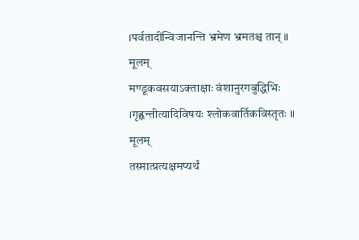।पर्वतादीन्विजानन्ति भ्रमेण भ्रमतश्च तान् ॥
मूलम्
मण्डूकवसयाऽक्ताक्षाः वंशानुरगबुद्धिभिः ।गृह्णन्तीत्यादिविषयः श्लोकवार्तिकविस्तृतः ॥
मूलम्
तस्मात्प्रत्यक्षमप्यर्थं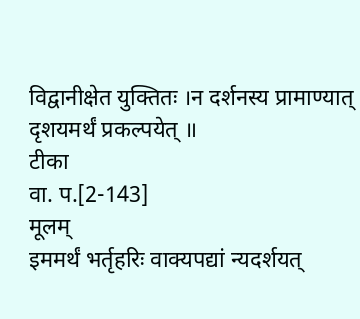विद्वानीक्षेत युक्तितः ।न दर्शनस्य प्रामाण्यात् दृशयमर्थं प्रकल्पयेत् ॥
टीका
वा. प.[2-143]
मूलम्
इममर्थं भर्तृहरिः वाक्यपद्यां न्यदर्शयत्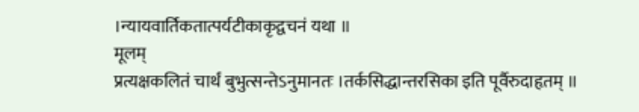।न्यायवार्तिकतात्पर्यटीकाकृद्वचनं यथा ॥
मूलम्
प्रत्यक्षकलितं चार्थं बुभुत्सन्तेऽनुमानतः ।तर्कसिद्धान्तरसिका इति पूर्वैरुदाहृतम् ॥